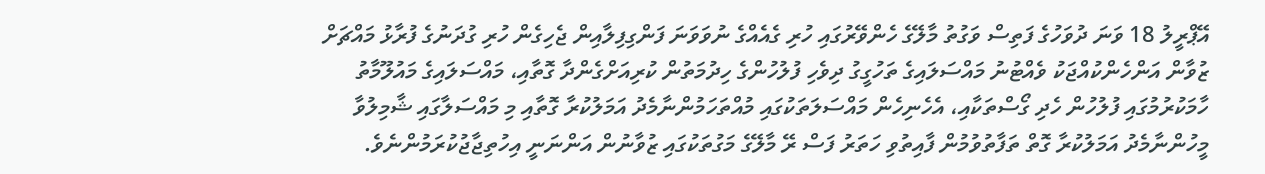އޭޕްރީލު 18 ވަނަ ދުވަހުގެ ފަތިސް ވަގުތު މާލޭގެ ހެންވޭރުގައި ހުރި ގެއެއްގެ ނުވަވަނަ ފަންގިފިލާއިން ޖެހިގެން ހުރި ގުދަނުގެ ފުރާޅު މައްޗަށް ޒުވާން އަންހެންކުއްޖަކު ވެއްޓުނު މައްސަލައިގެ ތަހުގީގު ދިވެހި ފުލުހުންގެ ހިދުމަތުން ކުރިއަށްގެންދާ ގޮތާއި، މައްސަލައިގެ މައުލޫމާތު ހާމަކުރުމުގައި ފުލުހުން ހެދި ގޯސްތަކާއި، އެހެނިހެން މައްސަލަތަކުގައި މުއްތަހަމުންނާމެދު އަމަލުކުރާ ގޮތާއި މި މައްސަލާގައި ޝާމިލުވާ މީހުންނާމެދު އަމަލުކުރާ ގޮތް ތަފާތުވުމުން ފާއިތުވި ހަތަރު ފަސް ރޭ މާލޭގެ މަގުތަކުގައި ޒުވާނުން އަންނަނީ އިހުތިޖާޖުކުރަމުންނެވެ.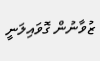ޒުވާނުން ގޮވައިލަނީ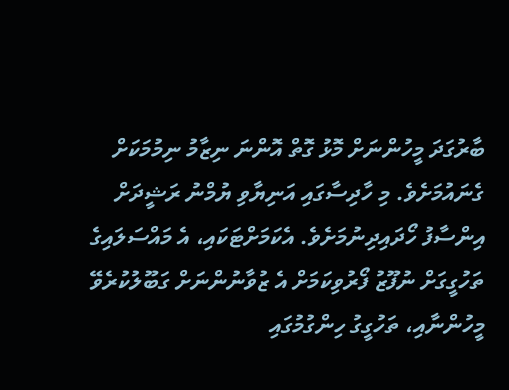ބާރުގަދަ މީހުންނަށް މޮޅު ގޮތް އޮންނަ ނިޒާމު ނިމުމަކަށް ގެނައުމަށެވެ. މި ހާދިސާގައި އަނިޔާވި ޔުމްނު ރަޝީދަށް އިންސާފު ހޯދައިދިނުމަށެވެ. އެކަމަށްޓަކައި، އެ މައްސަލައިގެ ތަހުގީގަށް ނުފޫޒު ފޯރުވިކަމަށް އެ ޒުވާނުންނަށް ގަބޫލުކުރެވޭ މީހުންނާއި، ތަހުގީގު ހިންގުމުގައި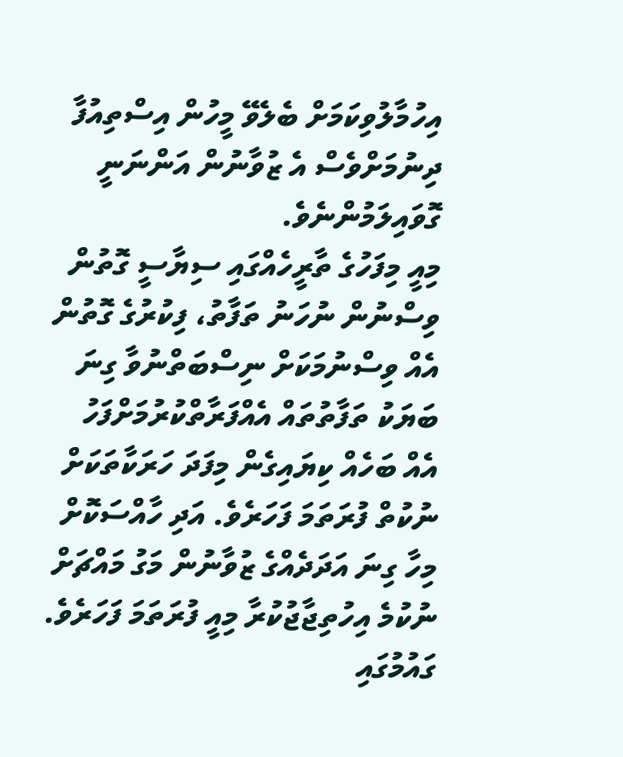އިހުމާލުވިކަމަށް ބެލެވޭ މީހުން އިސްތިއުފާ ދިނުމަށްވެސް އެ ޒުވާނުން އަންނަނީ ގޮވައިލަމުންނެވެ.
މިއީ މިފަހުގެ ތާރީހެއްގައި ސިޔާސީ ގޮތުން ވިސްނުން ނުހަނު ތަފާތު، ފިކުރުގެ ގޮތުން އެއް ވިސްނުމަކަށް ނިސްބަތްނުވާ ގިނަ ބަޔަކު ތަފާތުތައް އެއްފަރާތްކުރުމަށްފަހު އެއް ބަހެއް ކިޔައިގެން މިފަދަ ހަރަކާތަކަށް ނުކުތް ފުރަތަމަ ފަހަރެވެ. އަދި ހާއްސަކޮށް މިހާ ގިނަ އަދަދެއްގެ ޒުވާނުން މަގު މައްޗަށް ނުކުމެ އިހުތިޖާޖުކުރާ މިއީ ފުރަތަމަ ފަހަރެވެ. ގައުމުގައި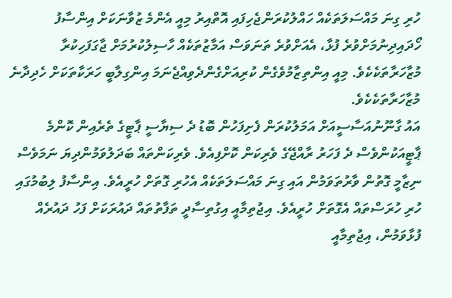ހުރި ގިނަ މައްސަލަތަކެއް ހައްލުކުރަންޖެހިފައި އޮތްއިރު މިއީ އެންމެ ޒުވާނަކަށް އިންސާފު ހޯދައިދިނުމަށްވުރެ ފުޅާ، އެއަށްވުރެ ތަނަވަސް އަމާޒުތަކެއް ހާސިލުކުރުމަށް ޖާގަފަހިކުރާ މުޒާހަރާތަކެކެވެ. މިއީ އިންތިޒާމުވެގެން ކުރިއަށްގެންދެވިއްޖެނަމަ އިންގިލާބީ ހަރަކާތަކަށް ހެދިދާނެ މުޒާހަރާތަކެކެވެ.
އައު ގާނޫނުއަސާސީއަށް އަމަލުކުރަން ފެށިފަހުން ބޮޑު ދެ ސިޔާސީ ޕާޓީގެ ތެރެއިން ކޮންމެ ޕާޓީއަކުންވެސް ދެ ފަހަރު ރާއްޖޭގެ ވެރިކަން ކޮށްފިއެވެ. ވެރިކަންތައް ބަދަލުވަމުންދިޔަ ނަމަވެސް ނިޒާމީ ގޮތުން ވާރުތަވަމުން އައި ގިނަ މައްސަލަތަކެއް އެހުރި ގޮތަށް ހުރީއެވެ. އިންސާފު ލިބުމުގައި ހުރި ހުރަސްތައް އެގޮތަށް ހުރީއެވެ. އިޖުތިމާއީ އިގުތިސާދީ ތަފާތުތައް ދައުރަކަށް ފަހު ދައުރެއް ފުޅާވަމުން، އިޖުތިމާއީ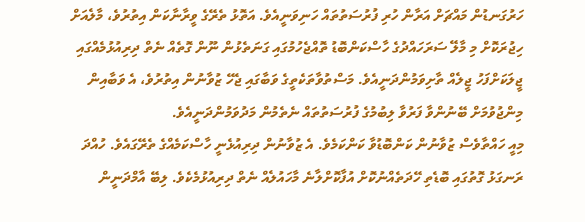ހަރުގަނޑުން މައްޗަށް އަރާން ހުރި ފުރުސަތުތައް ހަނިވަނީއެވެ. އަތޮޅު ތެރޭގެ ވީރާނާކަން އިތުރުވެ، މާލެއަށް ހިޖުރަކޮށް މި މާލޭ ސަރަހައްދުގެ ހާސްކަންބޮޑު ތޮއްޖެހުމުގައި ގަނަތެޅުން ނޫން ގޮތެއް ނެތް ދިރިއުޅުމެއްގައި ޖީލަކަށްފަހު ޖީލެއް ތާށިވަމުންދަނީއެވެ. މަސްތުވާތަކެތީގެ ވަބާގައި ޖެހޭ ޒުވާނުން އިތުރުވެ، އެ ވަބާއިން މިންޖުވުމަށް ބޭނުންވާ ފަރުވާ ލިބުމުގެ ފުރުސަތުތައް ނެތެމުން މަދުވަމުންދަނީއެވެ.
މިއީ ހައްތާވެސް ޒުވާނުން ކަންބޮޑުވާ ކަންކަމެވެ. އެ ޒުވާނުން ދިރިއުޅެނީ ހާސްކަމެއްގެ ތެރޭގައެވެ. ހުއްދަ ރަނގަޅު ގޮތުގައި ބޮޑެތި ހޭދަތެއްނުކޮށް އުފާކޮށްލާނެ މާހައުލެއް ނެތް ދިރިއުޅުމެކެވެ. ލިބޭ އާމްދަނީން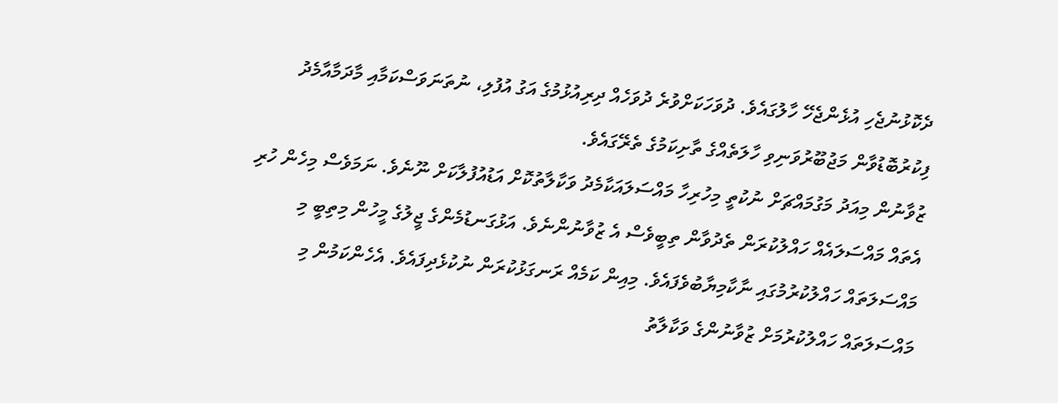ދެކޮޅުނުޖެހި އުޅެންޖެހޭ ހާލުގައެވެ. ދުވަހަކަށްވުރެ ދުވަހެއް ދިރިއުޅުމުގެ އަގު އުފުލި، ނުތަނަވަސްކަމާއި މާދަމާއާމެދު ފިކުރުބޮޑުވާން މަޖުބޫރުވަނިވި ހާލަތެއްގެ ތާށިކަމުގެ ތެރޭގައެވެ.
ޒުވާނުން މިއަދު މަގުމައްޗަށް ނުކުތީ މިހުރިހާ މައްސަލައަކާމެދު ވަކާލާތުކޮށް އަޑުއުފުލާކަށް ނޫނެވެ. ނަމަވެސް މިހެން ހުރި އެތައް މައްސަލައެއް ހައްލުކުރަން ތެދުވާން ތިބީވެސް އެ ޒުވާނުންނެވެ. އަޅުގަނޑުމެންގެ ޖީލުގެ މީހުން މިތިބީ މި މައްސަލަތައް ހައްލުކުރުމުގައި ނާކާމިޔާބުވެފައެވެ. މިއިން ކަމެއް ރަނގަޅުކުރަން ނުކުޅެދިފައެވެ. އެހެންކަމުން މި މައްސަލަތައް ހައްލުކުރުމަށް ޒުވާނުންގެ ވަކާލާތު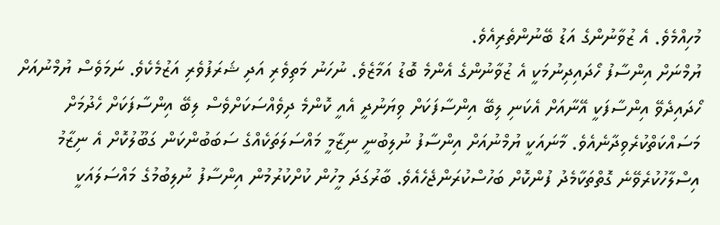މުހިއްމެވެ. އެ ޒުވާނުންގެ އަޑު ބޭނުންތެރިއެވެ.
ޔުމްނަށް އިންސާފު ހޯދައިދިނުމަކީ އެ ޒުވާނުންގެ އެންމެ ބޮޑު އަމާޒެވެ. ނުހަނު މަތިވެރި އަދި ޝަރަފުވެރި އަޒުމެކެވެ. ނަމަވެސް ޔުމްނުއަށް ހޯދައިދެވޭ އިންސާފަކީ އޭނާއަށް އެކަނި ލިބޭ އިންސާފަކަށް ވިޔަނުދީ އެއީ ކޮންމެ ދިވެއްސަކަށްވެސް ލިބޭ އިންސާފަކަށް ހެދުމަށް މަސައްކަތްކުރެވިދާނެއެވެ. މާނައަކީ ޔުމްނުއަށް އިންސާފު ނުލިބުނީ ނިޒާމީ މައްސަލަތަކެއްގެ ސަބަބުންކަން ގަބޫލުކޮށް އެ ނިޒާމު އިސްލާހުކުރެވޭނެ ގޮތްތަކާމެދު ފުންކޮށް ބަހުސްކުރަންޖެހެއެވެ. ބާރުގަދަ މީހުން ކުށްކުރުމުން އިންސާފު ނުލިބުމުގެ މައްސަލައަކީ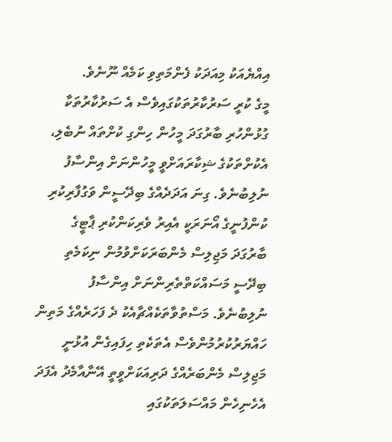އިއްޔެއަކު މިއަދަކު ފެންމަތިވި ކަމެއް ނޫނެވެ.
މީގެ ކުރީ ސަރުކާރުތަކުގައިވެސް އެ ސަރުކާރުތަކާ ގުޅުންހުރި ބާރުގަދަ މީހުން ހިންގި ކުށްތައް ނުބެލި، އެކުށްތަކުގެ ޝިކާރައަށްވީ މީހުންނަށް އިންސާފު ނުލިބުނެވެ. ގިނަ އަދަދެއްގެ ބިދޭސީން ވަގުފާރިކުރި ކުންފުނީގެ އޯނަރަކީ އެއިރު ވެރިކަންކުރި ޕާޓީގެ ބާރުގަދަ މަޖިލިސް މެންބަރަކަށްވުމުން ނިކަމެތި ބިދޭސީ މަސައްކަތްތެރިންނަށް އިންސާފު ނުލިބުނެވެ. މަސްތުވާތަކެއްޗާއެކު ދެ ފަހަރެއްގެ މަތިން ހައްޔަރުކުރުމުންވެސް އެތަކެތި ހިފައިގެން އުޅުނީ މަޖިލިސް މެންބަރެއްގެ ދަރިއަކަށްވީތީ އޭނާއާމެދު އެފަދަ އެހެނިހެން މައްސަލަތަކުގައި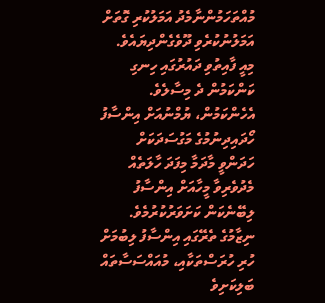މުއްތަހަމުންނާމެދު އަމަލުކުރި ގޮތަށް އަމަލުނުކުރެވި ދޫވެގެންދިޔައެވެ. މިއީ ފާއިތުވި ދައުރުގައި ހިނގި ކަންކަމުން ދެ މިސާލެވެ.
އެހެންކަމުން، ޔުމްނުއަށް އިންސާފު ހޯދައިދިނުމުގެ މަގުސަދަކަށް ހަދަންވީ މާދަމާ މިފަދަ ހާލަތެއް މެދުވެރިވާ މީހާއަށް އިންސާފު ލިބޭނެކަން ކަށަވަރުކުރުމެވެ. ނިޒާމުގެ ތެރޭގައި އިންސާފު ލިބުމަށް ހުރި ހުރަސްތަކާއި، މުއައްސަސާތައް ބަލިކަށިވެ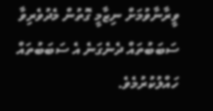ވީރާނާވުމަށް ނިޒާމީ ގޮތުން މެދުވެރިވާ ސަބަބުތައް ދެނެގަނެ އެ ސަބަބުތައް ހައްލުކުރުމެވެ.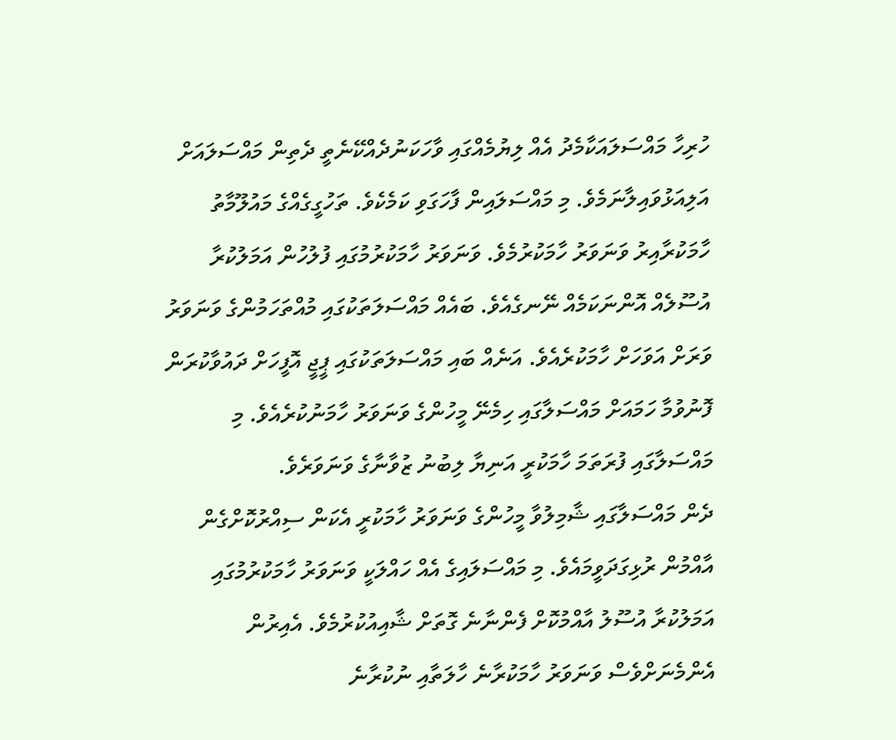ހުރިހާ މައްސަލައަކާމެދު އެއް ލިޔުމެއްގައި ވާހަކަނުދެއްކޭނެތީ ދެތިން މައްސަލައަށް އަލިއަޅުވައިލާނަމެވެ. މި މައްސަލައިން ފާހަގަވި ކަމެކެވެ. ތަހުގީގެއްގެ މައުލޫމާތު ހާމަކުރާއިރު ވަނަވަރު ހާމަކުރުމެވެ. ވަނަވަރު ހާމަކުރުމުގައި ފުލުހުން އަމަލުކުރާ އުސޫލެއް އޮންނަކަމެއް ނޭނގެއެވެ. ބައެއް މައްސަލަތަކުގައި މުއްތަހަމުންގެ ވަނަވަރު ވަރަށް އަވަހަށް ހާމަކުރެއެވެ. އަނެއް ބައި މައްސަލަތަކުގައި ޕީޖީ އޮފީހަށް ދައުވާކުރަން ފޮނުވުމާ ހަމައަށް މައްސަލާގައި ހިމެނޭ މީހުންގެ ވަނަވަރު ހާމަނުކުރެއެވެ. މި މައްސަލާގައި ފުރަތަމަ ހާމަކުރީ އަނިޔާ ލިބުނު ޒުވާނާގެ ވަނަވަރެވެ.
ދެން މައްސަލާގައި ޝާމިލުވާ މީހުންގެ ވަނަވަރު ހާމަކުރީ އެކަން ސިއްރުކޮށްގެން އާއްމުން ރުޅިގަދަވީމައެވެ. މި މައްސަލައިގެ އެއް ހައްލަކީ ވަނަވަރު ހާމަކުރުމުގައި އަމަލުކުރާ އުސޫލު އާއްމުކޮށް ފެންނާނެ ގޮތަށް ޝާއިއުކުރުމެވެ. އެއިރުން އެންމެނަށްވެސް ވަނަވަރު ހާމަކުރާނެ ހާލަތާއި ނުކުރާނެ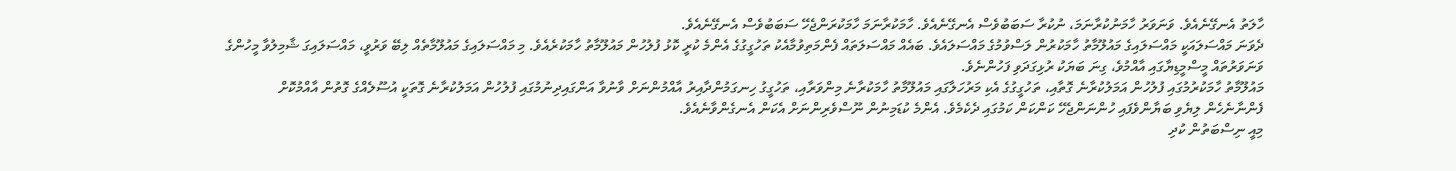ހާލަތު އެނގޭނެއެވެ. ވަނަވަރު ހާމަނުކުރާނަމަ، ނުކުރާ ސަބަބުވެސް އެނގޭނެއެވެ. ހާމަކުރާނަމަ ހާމަކުރަންޖެހޭ ސަބަބުވެސް އެނގޭނެއެވެ.
ދެވަނަ މައްސަލައަކީ މައްސަލައިގެ މައުލޫމާތު ހާމަކުރުން ލަސްވުމުގެ މައްސަލައެވެ. ބައެއް މައްސަލަތައް ފެންމަތިވުމާއެކު ތަހުގީގުގެ އެންމެ ކުރީ ކޮޅު ފުލުހުން މައުލޫމާތު ހާމަކުރެއެވެ. މި މައްސަލައިގެ މައުލޫމާތެއް ލިބޭ ވަރުވީ، މައްސަލައިގަ ޝާމިލުވާ މީހުންގެ ވަނަވަރުތައް މީސްމީޑިޔާގައި އާއްމުވެ، ގިނަ ބަޔަކު ރުޅިގަދަވި ފަހުންނެވެ.
މައުލޫމާތު ހާމަކުރުމުގައި ފުލުހުން އަމަލުކުރާނެ ގޮތާއި، ތަހުގީގުގެ އެކި މަރުހަލާގައި މައުލޫމާތު ހާމަކުރާނެ މިންވަރާއި، ތަހުގީގު ހިނގަމުންދާއިރު އާއްމުންނަށް ވާނުވާ އަންގައިދިނުމުގައި ފުލުހުން އަމަލުކުރާނެ ގޮތަކީ އުސޫލެއްގެ ގޮތުން އާއްމުކޮށް ފެންނާނެހެން ލިޔެވި ބަޔާންވެފައި ހުންނަންޖެހޭ ކަންކަން ކަމުގައި ދެކެމެވެ. އެންމެ ކުޑަމިނުން ނޫސްވެރިންނަށް އެކަން އެނގެންވާނެއެވެ.
މިއީ ނިސްބަތުން ކުދި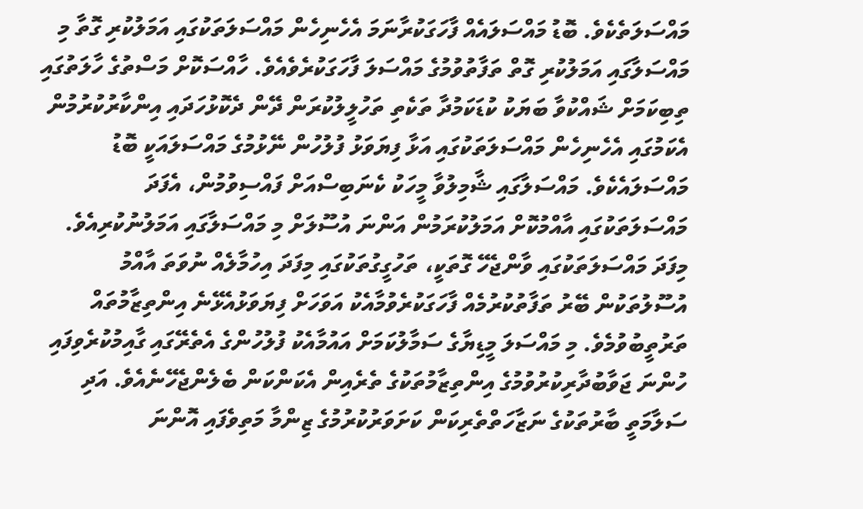މައްސަލަތެކެވެ. ބޮޑު މައްސަލައެއް ފާހަގަކުރާނަމަ އެހެނިހެން މައްސަލަތަކުގައި އަމަލުކުރި ގޮތާ މި މައްސަލާގައި އަމަލުކުރި ގޮތް ތަފާތުވުމުގެ މައްސަލަ ފާހަގަކުރެވެއެވެ. ހާއްސަކޮށް މަސްތުގެ ހާލަތުގައި ތިބިކަމަށް ޝައްކުވާ ބަޔަކު ކުޑަކަމުދާ ތަކެތި ތަހުލީލުކުރަން ދޭން ދެކޮޅުހަދައި އިންކާރުކުރުމުން އެކަމުގައި އެހެނިހެން މައްސަލަތަކުގައި އަޅާ ފިޔަވަޅު ފުލުހުން ނޭޅުމުގެ މައްސަލައަކީ ބޮޑު މައްސަލައެކެވެ. މައްސަލާގައި ޝާމިލުވާ މީހަކު ކެނަބިސްއަށް ފައްސިވުމުން، އެފަދަ މައްސަލަތަކުގައި އާއްމުކޮށް އަމަލުކުރަމުން އަންނަ އުސޫލަށް މި މައްސަލާގައި އަމަލުނުކުރިއެވެ.
މިފަދަ މައްސަލަތަކުގައި ވާންޖެހޭ ގޮތަކީ، ތަހުގީގުތަކުގައި މިފަދަ އިހުމާލެއް ނުވަތަ އާއްމު އުސޫލުތަކުން ބޭރު ތަފާތުކުރުމެއް ފާހަގަކުރެވުމާއެކު އަވަހަށް ފިޔަވަޅުއެޅޭނެ އިންތިޒާމުތައް ތަރުތީބުވުމެވެ. މި މައްސަލަ މީޑިޔާގެ ސަމާލުކަމަށް އައުމާއެކު ފުލުހުންގެ އެތެރޭގައި ގާއިމުކުރެވިފައި ހުންނަ ޖަވާބުދާރިކުރުވުމުގެ އިންތިޒާމުތަކުގެ ތެރެއިން އެކަންކަން ބެލެންޖެހޭނެއެވެ. އަދި ސަލާމަތީ ބާރުތަކުގެ ނަޒާހަތްތެރިކަން ކަށަވަރުކުރުމުގެ ޒިންމާ މަތިވެފައި އޮންނަ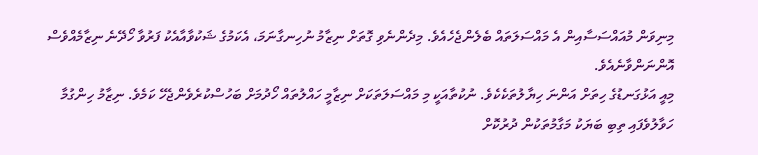މިނިވަން މުއައްސަސާއިން އެ މައްސަލަތައް ބެލެންޖެހެއެވެ. މިދެންނެވި ގޮތަށް ނިޒާމު ނުހިނގާނަމަ، އެކަމުގެ ޝަކުވާއާއެކު ފަރުވާ ހޯދޭނެ ނިޒާމެއްވެސް އޮންނަންވާނެއެވެ.
މިއީ އަޅުގަނޑުގެ ހިތަށް އަންނަ ހިޔާލުތަކެކެވެ. ނުކުތާއަކީ މި މައްސަލަތަކަށް ނިޒާމީ ހައްލުތައް ހޯދުމަށް ބަހުސްކުރެވެންޖެހޭ ކަމެވެ. ނިޒާމު ހިންގުމާ ހަވާލުވެފައި ތިބި ބަޔަކު މަގާމުތަކުން ދުރުކޮށް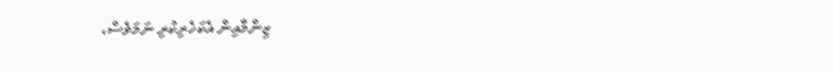ޒިންމާއިން އެކަހެރިކުރި ނަމަވެސް،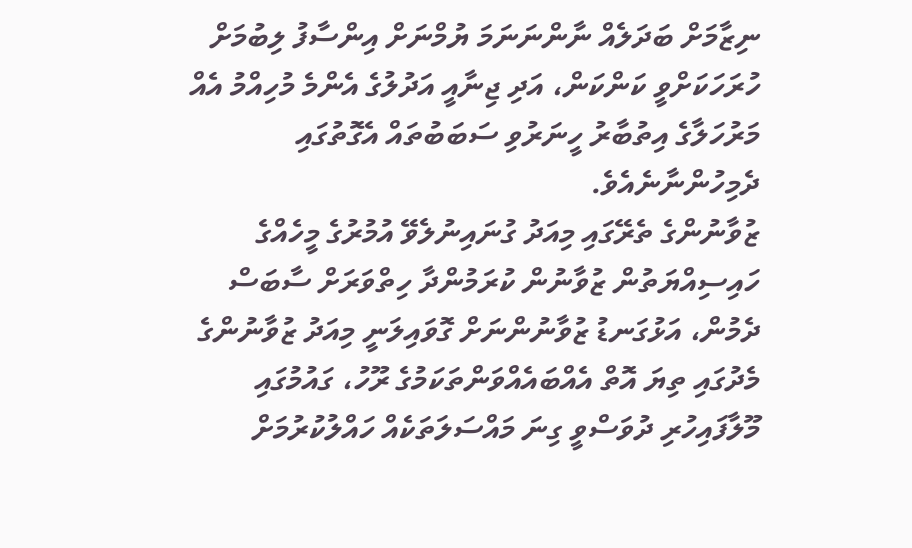ނިޒާމަށް ބަދަލެއް ނާންނަނަމަ ޔުމްނަށް އިންސާފު ލިބުމަށް ހުރަހަކަށްވީ ކަންކަން، އަދި ޖިނާއީ އަދުލުގެ އެންމެ މުހިއްމު އެއް މަރުހަލާގެ އިތުބާރު ހީނަރުވި ސަބަބުތައް އެގޮތުގައި ދެމިހުންނާނެއެވެ.
ޒުވާނުންގެ ތެރޭގައި މިއަދު ގުނައިނުލެވޭ އުމުރުގެ މީހެއްގެ ހައިސިއްޔަތުން ޒުވާނުން ކުރަމުންދާ ހިތްވަރަށް ސާބަސް ދެމުން، އަޅުގަނޑު ޒުވާނުންނަށް ގޮވައިލަނީ މިއަދު ޒުވާނުންގެ މެދުގައި ތިޔަ އޮތް އެއްބައެއްވަންތަކަމުގެ ރޫހު، ގައުމުގައި މޫލާފައިހުރި ދުވަސްވީ ގިނަ މައްސަލަތަކެއް ހައްލުކުރުމަށް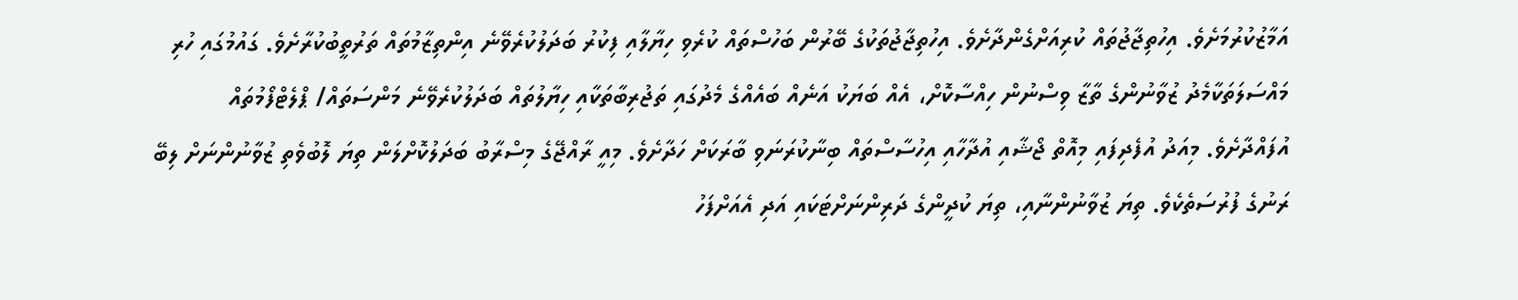އަމާޒުކުރުމަށެވެ. އިހުތިޖާޖުތައް ކުރިއަށްގެންދާށެވެ. އިހުތިޖާޖުތަކުގެ ބޭރުން ބަހުސްތައް ކުރެވި ހިޔާލާއި ފިކުރު ބަދަލުކުރެވޭނެ އިންތިޒާމުތައް ތަރުތީބުކުރާށެވެ. ގައުމުގައި ހުރި މައްސަލަތަކާމެދު ޒުވާނުންގެ ތާޒާ ވިސްނުން ހިއްސާކޮށް، އެއް ބަޔަކު އަނެއް ބައެއްގެ މެދުގައި ތަޖުރިބާތަކާއި ހިޔާލުތައް ބަދަލުކުރެވޭނެ މަންސަތައް/ ޕްލެޓްފޯމުތައް އުފައްދާށެވެ. މިއަދު އުފެދިފައި މިއޮތް ޖޯޝާއި އުދާހާއި އިހުސާސްތައް ބިނާކުރަނަވި ބާރަކަށް ހަދާށެވެ. މިއީ ރާއްޖޭގެ މިސްރާބު ބަދަލުކޮށްލަން ތިޔަ ލޮބުވެތި ޒުވާނުންނަށް ލިބޭ ރަނުގެ ފުރުސަތެކެވެ. ތިޔަ ޒުވާނުންނާއި، ތިޔަ ކުދީންގެ ދަރިންނަށްޓަކައި އަދި އެއަށްފަހު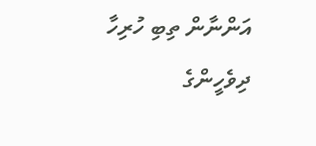އަންނާން ތިބި ހުރިހާ ދިވެހީންގެ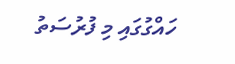ހައްގުގައި މި ފުރުސަތު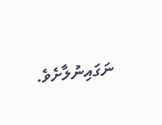ނަގައިނުލާށެވެ.